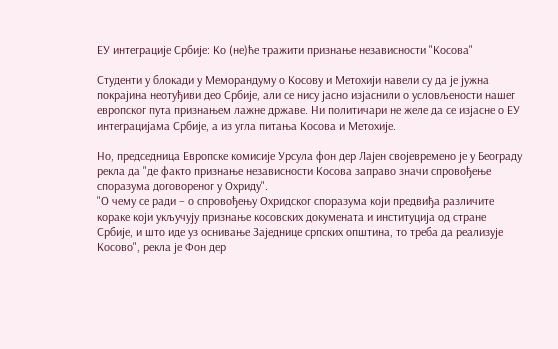ЕУ интеграције Србије: Ко (не)ће тражити признање независности "Косова"

Студенти у блокади у Меморандуму о Косову и Метохији навели су да је јужна покрајина неотуђиви део Србије, али се нису јасно изјаснили о условљености нашег европског пута признањем лажне државе. Ни политичари не желе да се изјасне о ЕУ интеграцијама Србије, а из угла питања Косова и Метохије.

Но, председница Европске комисије Урсула фон дер Лајен својевремено је у Београду рекла да "де факто признање независности Косова заправо значи спровођење споразума договореног у Охриду".
"О чему се ради – о спровођењу Охридског споразума који предвиђа различите кораке који укључују признање косовских докумената и институција од стране Србије, и што иде уз оснивање Заједнице српских општина, то треба да реализује Косово", рекла је Фон дер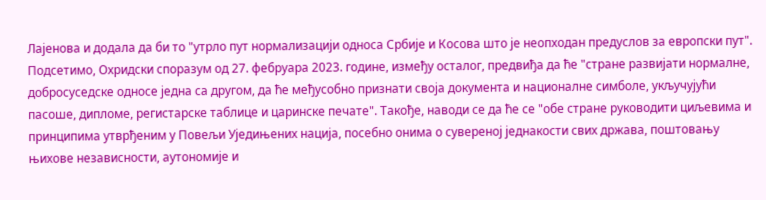Лајенова и додала да би то "утрло пут нормализацији односа Србије и Косова што је неопходан предуслов за европски пут".
Подсетимо, Охридски споразум од 27. фебруара 2023. године, између осталог, предвиђа да ће "стране развијати нормалне, добросуседске односе једна са другом, да ће међусобно признати своја документа и националне симболе, укључујући пасоше, дипломе, регистарске таблице и царинске печате". Такође, наводи се да ће се "обе стране руководити циљевима и принципима утврђеним у Повељи Уједињених нација, посебно онима о сувереној једнакости свих држава, поштовању њихове независности, аутономије и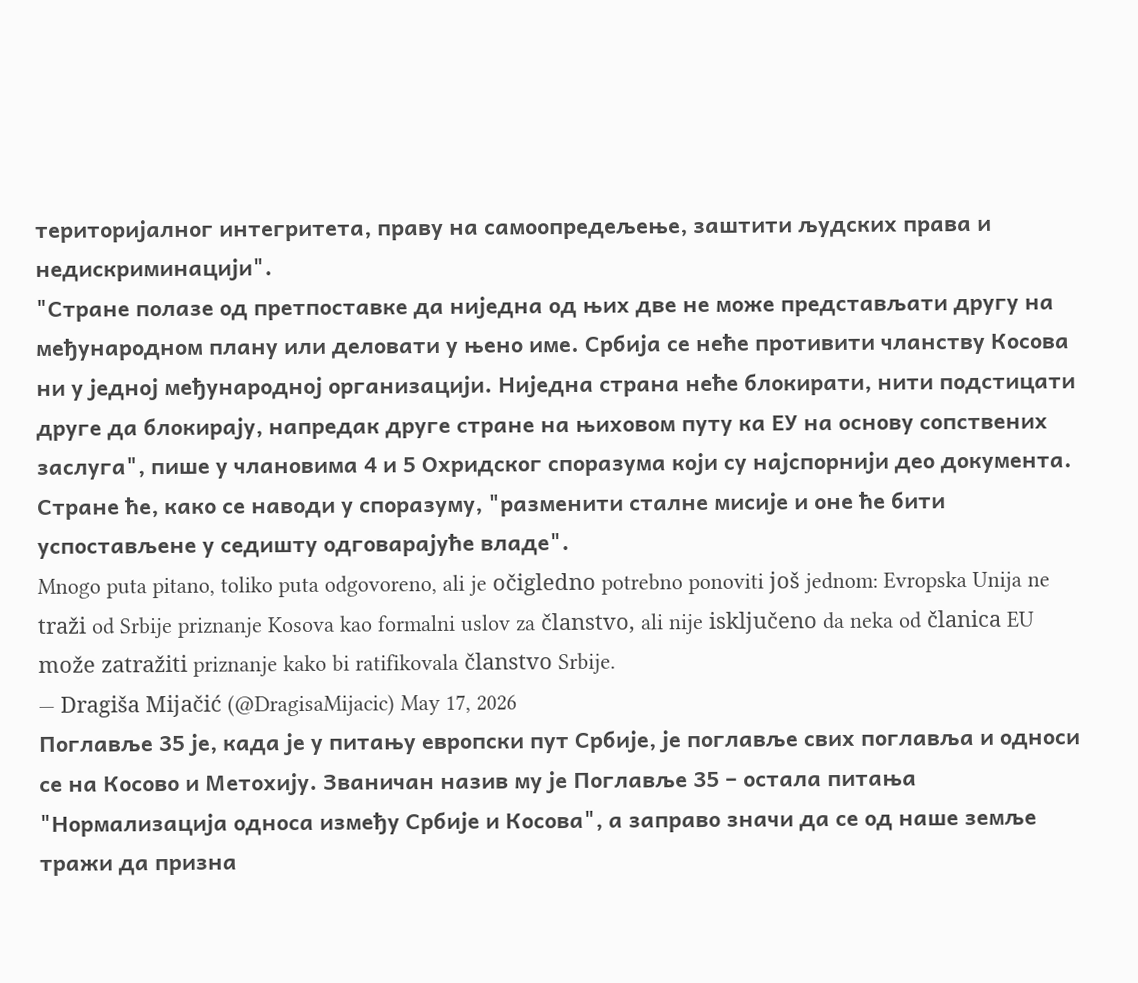територијалног интегритета, праву на самоопредељење, заштити људских права и недискриминацији".
"Стране полазе од претпоставке да ниједна од њих две не може представљати другу на међународном плану или деловати у њено име. Србија се неће противити чланству Косова ни у једној међународној организацији. Ниједна страна неће блокирати, нити подстицати друге да блокирају, напредак друге стране на њиховом путу ка ЕУ на основу сопствених заслуга", пише у члановима 4 и 5 Охридског споразума који су најспорнији део документа.
Стране ће, како се наводи у споразуму, "разменити сталне мисије и оне ће бити успостављене у седишту одговарајуће владе".
Mnogo puta pitano, toliko puta odgovoreno, ali je očigledno potrebno ponoviti još jednom: Evropska Unija ne traži od Srbije priznanje Kosova kao formalni uslov za članstvo, ali nije isključeno da neka od članica EU može zatražiti priznanje kako bi ratifikovala članstvo Srbije.
— Dragiša Mijačić (@DragisaMijacic) May 17, 2026
Поглавље 35 је, када је у питању европски пут Србије, је поглавље свих поглавља и односи се на Косово и Метохију. Званичан назив му је Поглавље 35 – остала питања "Нормализација односа између Србије и Косова", а заправо значи да се од наше земље тражи да призна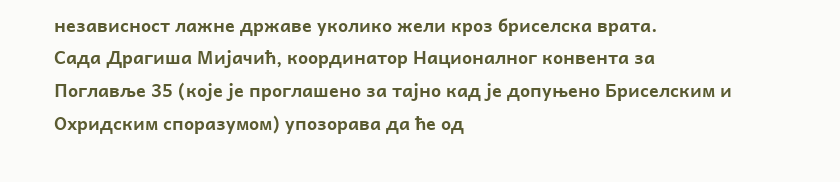независност лажне државе уколико жели кроз бриселска врата.
Сада Драгиша Мијачић, координатор Националног конвента за Поглавље 35 (које је проглашено за тајно кад је допуњено Бриселским и Охридским споразумом) упозорава да ће од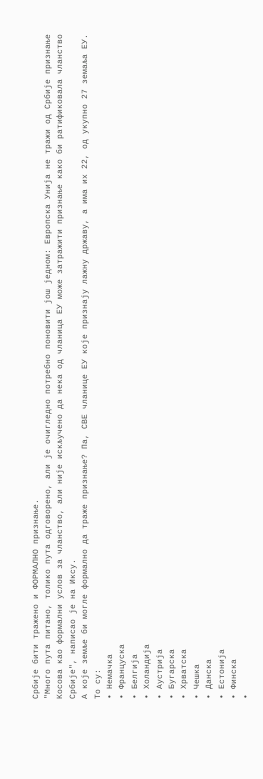Србије бити тражено и ФОРМАЛНО признање.
"Много пута питано, толико пута одговорено, али је очигледно потребно поновити још једном: Европска Унија не тражи од Србије признање Косова као формални услов за чланство, али није искључено да нека од чланица ЕУ може затражити признање како би ратификовала чланство Србије", написао је на Иксу.
А које земље би могле формално да траже признање? Па, СВЕ чланице ЕУ које признају лажну државу, а има их 22, од укупно 27 земаља ЕУ.
То су:
• Немачка
• Француска
• Белгија
• Холандија
• Аустрија
• Бугарска
• Хрватска
• Чешка
• Данска
• Естонија
• Финска
•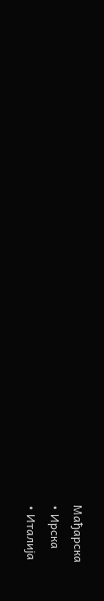Мађарска
• Ирска
• Италија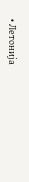• Летонија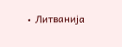• Литванија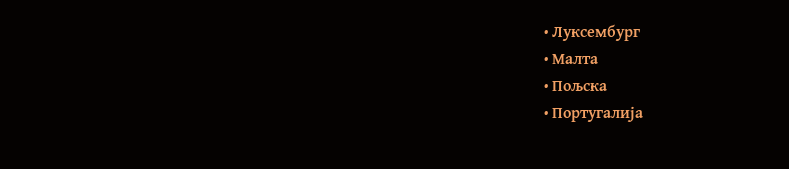• Луксембург
• Малта
• Пољска
• Португалија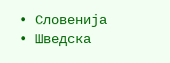• Словенија
• Шведска